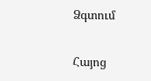Ձգտում

Հայոց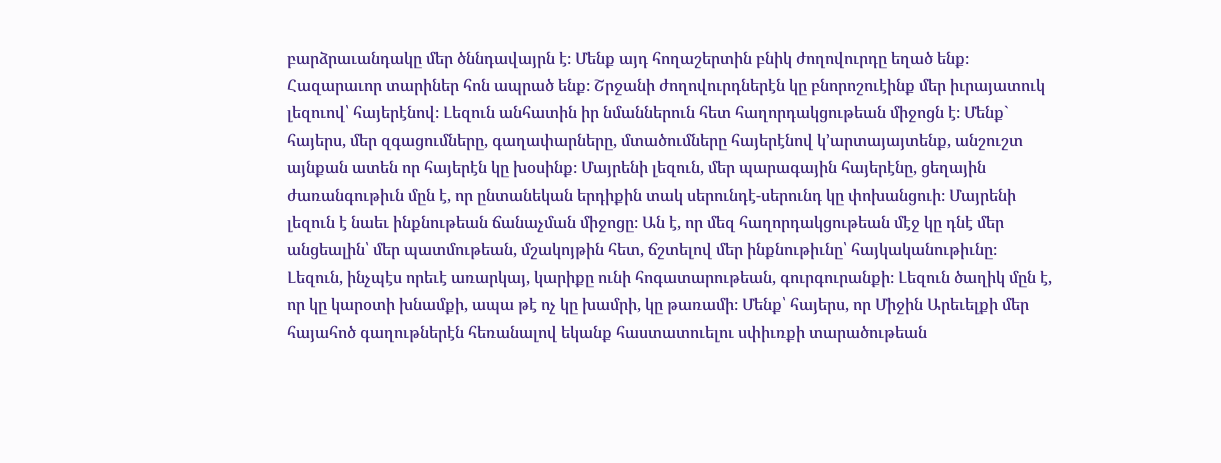բարձրաւանդակը մեր ծննդավայրն է։ Մենք այդ հողաշերտին բնիկ ժողովուրդը եղած ենք։ Հազարաւոր տարիներ հոն ապրած ենք։ Շրջանի ժողովուրդներէն կը բնորոշուէինք մեր իւրայատուկ լեզուով՝ հայերէնով։ Լեզուն անհատին իր նմաններուն հետ հաղորդակցութեան միջոցն է։ Մենք` հայերս, մեր զգացումները, գաղափարները, մտածումները հայերէնով կ’արտայայտենք, անշուշտ այնքան ատեն որ հայերէն կը խօսինք։ Մայրենի լեզուն, մեր պարագային հայերէնը, ցեղային ժառանգութիւն մըն է, որ ընտանեկան երդիքին տակ սերունդէ-սերունդ կը փոխանցուի։ Մայրենի լեզուն է նաեւ ինքնութեան ճանաչման միջոցը։ Ան է, որ մեզ հաղորդակցութեան մէջ կը դնէ մեր անցեալին՝ մեր պատմութեան, մշակոյթին հետ, ճշտելով մեր ինքնութիւնը՝ հայկականութիւնը։ Լեզուն, ինչպէս որեւէ առարկայ, կարիքը ունի հոգատարութեան, գուրգուրանքի։ Լեզուն ծաղիկ մըն է, որ կը կարօտի խնամքի, ապա թէ ոչ կը խամրի, կը թառամի։ Մենք՝ հայերս, որ Միջին Արեւելքի մեր հայահոծ գաղութներէն հեռանալով եկանք հաստատուելու սփիւռքի տարածութեան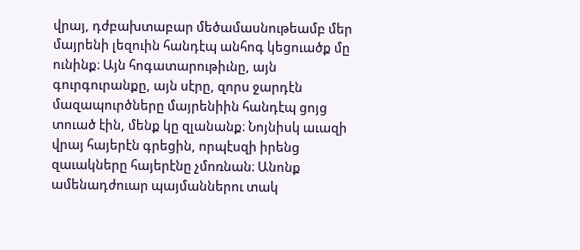վրայ, դժբախտաբար մեծամասնութեամբ մեր մայրենի լեզուին հանդէպ անհոգ կեցուածք մը ունինք։ Այն հոգատարութիւնը, այն գուրգուրանքը, այն սէրը, զորս ջարդէն մազապուրծները մայրենիին հանդէպ ցոյց տուած էին, մենք կը զլանանք։ Նոյնիսկ աւազի վրայ հայերէն գրեցին, որպէսզի իրենց զաւակները հայերէնը չմոռնան։ Անոնք ամենադժուար պայմաններու տակ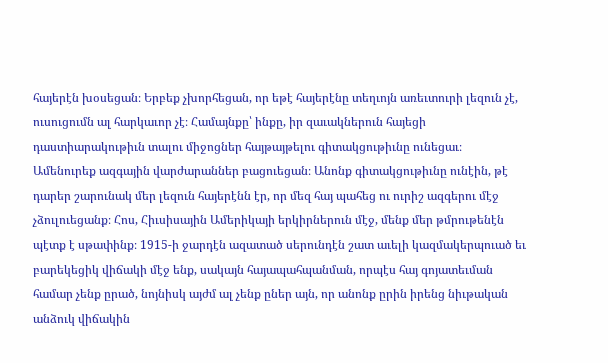հայերէն խօսեցան։ Երբեք չխորհեցան, որ եթէ հայերէնը տեղւոյն առեւտուրի լեզուն չէ, ուսուցումն ալ հարկաւոր չէ։ Համայնքը՝ ինքը, իր զաւակներուն հայեցի դաստիարակութիւն տալու միջոցներ հայթայթելու գիտակցութիւնը ունեցաւ։ Ամենուրեք ազգային վարժարաններ բացուեցան։ Անոնք գիտակցութիւնը ունէին, թէ դարեր շարունակ մեր լեզուն հայերէնն էր, որ մեզ հայ պահեց ու ուրիշ ազգերու մէջ չձուլուեցանք։ Հոս, Հիւսիսային Ամերիկայի երկիրներուն մէջ, մենք մեր թմրութենէն պէտք է սթափինք։ 1915-ի ջարդէն ազատած սերունդէն շատ աւելի կազմակերպուած եւ բարեկեցիկ վիճակի մէջ ենք, սակայն հայապահպանման, որպէս հայ գոյատեւման համար չենք ըրած, նոյնիսկ այժմ ալ չենք ըներ այն, որ անոնք ըրին իրենց նիւթական անձուկ վիճակին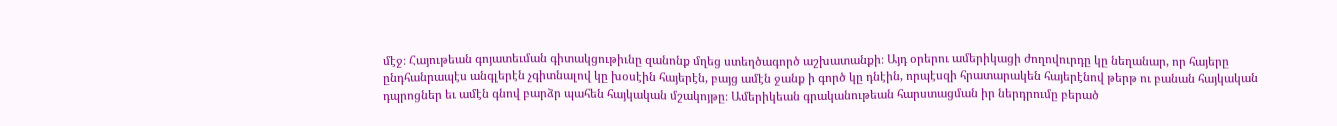մէջ։ Հայութեան գոյատեւման գիտակցութիւնը զանոնք մղեց ստեղծագործ աշխատանքի։ Այդ օրերու ամերիկացի ժողովուրդը կը նեղանար, որ հայերը ընդհանրապէս անգլերէն չգիտնալով կը խօսէին հայերէն, բայց ամէն ջանք ի գործ կը դնէին, որպէսզի հրատարակեն հայերէնով թերթ ու բանան հայկական դպրոցներ եւ ամէն գնով բարձր պահեն հայկական մշակոյթը։ Ամերիկեան գրականութեան հարստացման իր ներդրումը բերած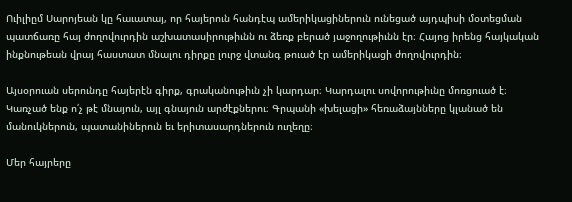Ուիլիըմ Սարոյեան կը հաւատայ, որ հայերուն հանդէպ ամերիկացիներուն ունեցած այդպիսի մօտեցման պատճառը հայ ժողովուրդին աշխատասիրութիւնն ու ձեռք բերած յաջողութիւնն էր։ Հայոց իրենց հայկական ինքնութեան վրայ հաստատ մնալու դիրքը լուրջ վտանգ թուած էր ամերիկացի ժողովուրդին։

Այսօրուան սերունդը հայերէն գիրք, գրականութիւն չի կարդար։ Կարդալու սովորութիւնը մոռցուած է։ Կառչած ենք ո՛չ թէ մնայուն, այլ գնայուն արժէքներու։ Գրպանի «խելացի» հեռաձայնները կլանած են մանուկներուն, պատանիներուն եւ երիտասարդներուն ուղեղը։

Մեր հայրերը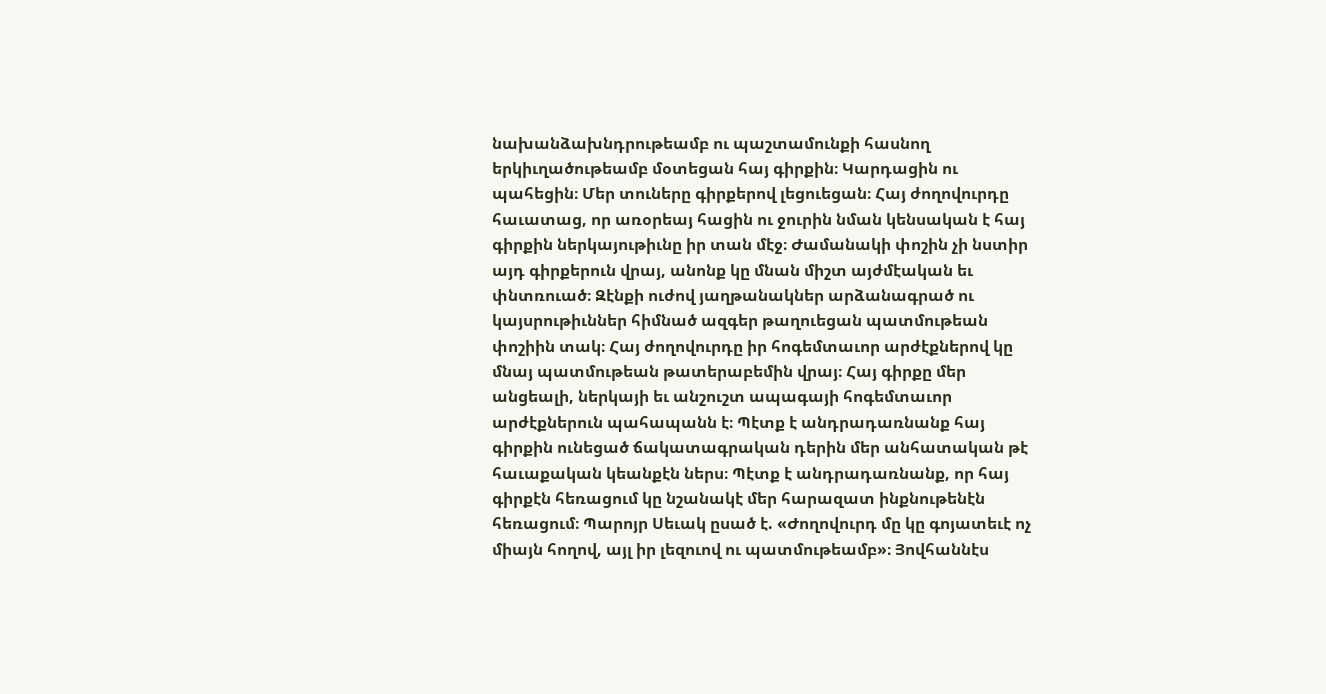նախանձախնդրութեամբ ու պաշտամունքի հասնող երկիւղածութեամբ մօտեցան հայ գիրքին։ Կարդացին ու պահեցին։ Մեր տուները գիրքերով լեցուեցան։ Հայ ժողովուրդը հաւատաց, որ առօրեայ հացին ու ջուրին նման կենսական է հայ գիրքին ներկայութիւնը իր տան մէջ։ Ժամանակի փոշին չի նստիր այդ գիրքերուն վրայ, անոնք կը մնան միշտ այժմէական եւ փնտռուած։ Զէնքի ուժով յաղթանակներ արձանագրած ու կայսրութիւններ հիմնած ազգեր թաղուեցան պատմութեան փոշիին տակ։ Հայ ժողովուրդը իր հոգեմտաւոր արժէքներով կը մնայ պատմութեան թատերաբեմին վրայ։ Հայ գիրքը մեր անցեալի, ներկայի եւ անշուշտ ապագայի հոգեմտաւոր արժէքներուն պահապանն է։ Պէտք է անդրադառնանք հայ գիրքին ունեցած ճակատագրական դերին մեր անհատական թէ հաւաքական կեանքէն ներս։ Պէտք է անդրադառնանք, որ հայ գիրքէն հեռացում կը նշանակէ մեր հարազատ ինքնութենէն հեռացում։ Պարոյր Սեւակ ըսած է. «Ժողովուրդ մը կը գոյատեւէ ոչ միայն հողով, այլ իր լեզուով ու պատմութեամբ»։ Յովհաննէս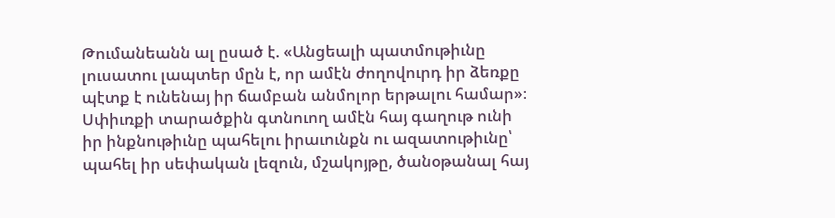Թումանեանն ալ ըսած է. «Անցեալի պատմութիւնը լուսատու լապտեր մըն է, որ ամէն ժողովուրդ իր ձեռքը պէտք է ունենայ իր ճամբան անմոլոր երթալու համար»։ Սփիւռքի տարածքին գտնուող ամէն հայ գաղութ ունի իր ինքնութիւնը պահելու իրաւունքն ու ազատութիւնը՝ պահել իր սեփական լեզուն, մշակոյթը, ծանօթանալ հայ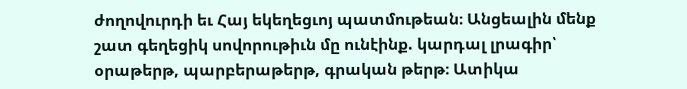ժողովուրդի եւ Հայ եկեղեցւոյ պատմութեան։ Անցեալին մենք շատ գեղեցիկ սովորութիւն մը ունէինք. կարդալ լրագիր՝ օրաթերթ, պարբերաթերթ, գրական թերթ։ Ատիկա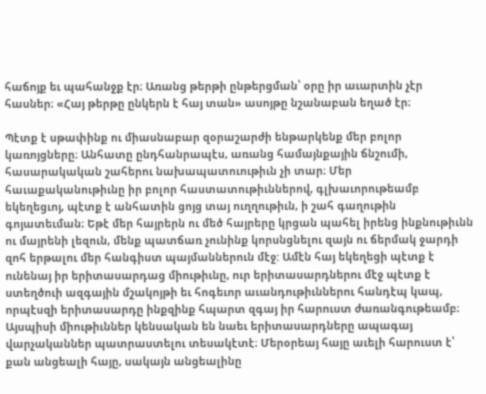հաճոյք եւ պահանջք էր։ Առանց թերթի ընթերցման՝ օրը իր աւարտին չէր հասներ։ «Հայ թերթը ընկերն է հայ տան» ասոյթը նշանաբան եղած էր։

Պէտք է սթափինք ու միասնաբար զօրաշարժի ենթարկենք մեր բոլոր կառոյցները։ Անհատը ընդհանրապէս, առանց համայնքային ճնշումի, հասարակական շահերու նախապատուութիւն չի տար։ Մեր հաւաքականութիւնը իր բոլոր հաստատութիւններով, գլխաւորութեամբ եկեղեցւոյ, պէտք է անհատին ցոյց տայ ուղղութիւն, ի շահ գաղութին գոյատեւման։ Եթէ մեր հայրերն ու մեծ հայրերը կրցան պահել իրենց ինքնութիւնն ու մայրենի լեզուն, մենք պատճառ չունինք կորսնցնելու զայն ու ճերմակ ջարդի զոհ երթալու մեր հանգիստ պայմաններուն մէջ: Ամէն հայ եկեղեցի պէտք է ունենայ իր երիտասարդաց միութիւնը, ուր երիտասարդներու մէջ պէտք է ստեղծուի ազգային մշակոյթի եւ հոգեւոր աւանդութիւններու հանդէպ կապ, որպէսզի երիտասարդը ինքզինք հպարտ զգայ իր հարուստ ժառանգութեամբ։ Այսպիսի միութիւններ կենսական են նաեւ երիտասարդները ապագայ վարչականներ պատրաստելու տեսակէտէ։ Մերօրեայ հայը աւելի հարուստ է՝ քան անցեալի հայը, սակայն անցեալինը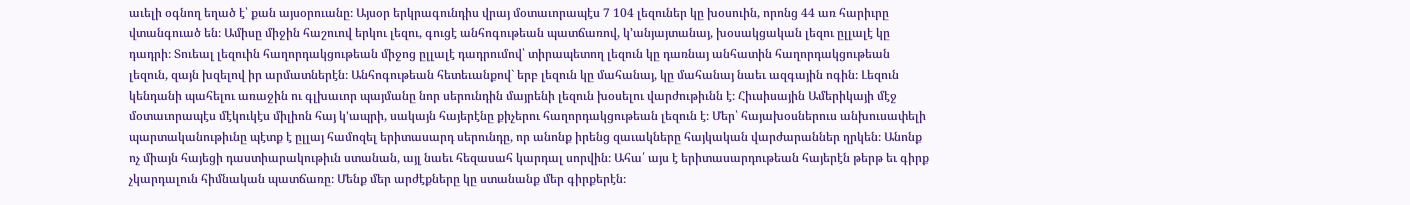աւելի օգնող եղած է՝ քան այսօրուանը։ Այսօր երկրագունդիս վրայ մօտաւորապէս 7 104 լեզուներ կը խօսուին, որոնց 44 առ հարիւրը վտանգուած են։ Ամիսը միջին հաշուով երկու լեզու, գուցէ անհոգութեան պատճառով, կ’անյայտանայ, խօսակցական լեզու ըլլալէ կը դադրի։ Տուեալ լեզուին հաղորդակցութեան միջոց ըլլալէ դադրումով՝ տիրապետող լեզուն կը դառնայ անհատին հաղորդակցութեան լեզուն, զայն խզելով իր արմատներէն։ Անհոգութեան հետեւանքով` երբ լեզուն կը մահանայ, կը մահանայ նաեւ ազգային ոգին։ Լեզուն կենդանի պահելու առաջին ու գլխաւոր պայմանը նոր սերունդին մայրենի լեզուն խօսելու վարժութիւնն է։ Հիւսիսային Ամերիկայի մէջ մօտաւորապէս մէկուկէս միլիոն հայ կ'ապրի, սակայն հայերէնը քիչերու հաղորդակցութեան լեզուն է։ Մեր՝ հայախօսներուս անխուսափելի պարտականութիւնը պէտք է ըլլայ համոզել երիտասարդ սերունդը, որ անոնք իրենց զաւակները հայկական վարժարաններ ղրկեն։ Անոնք ոչ միայն հայեցի դաստիարակութիւն ստանան, այլ նաեւ հեզասահ կարդալ սորվին։ Ահա՛ այս է երիտասարդութեան հայերէն թերթ եւ գիրք չկարդալուն հիմնական պատճառը։ Մենք մեր արժէքները կը ստանանք մեր գիրքերէն։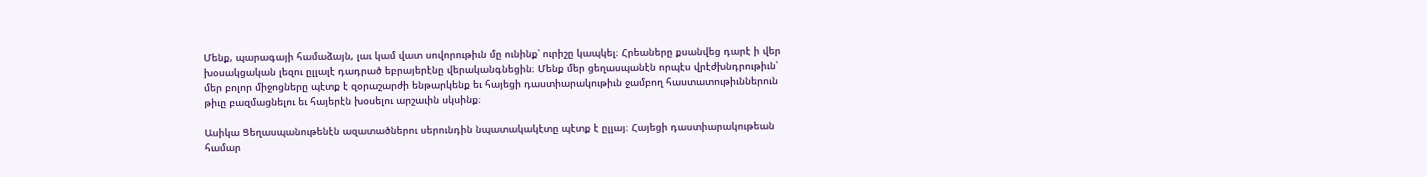Մենք, պարագայի համաձայն, լաւ կամ վատ սովորութիւն մը ունինք՝ ուրիշը կապկել։ Հրեաները քսանվեց դարէ ի վեր խօսակցական լեզու ըլլալէ դադրած եբրայերէնը վերականգնեցին։ Մենք մեր ցեղասպանէն որպէս վրէժխնդրութիւն՝ մեր բոլոր միջոցները պէտք է զօրաշարժի ենթարկենք եւ հայեցի դաստիարակութիւն ջամբող հաստատութիւններուն թիւը բազմացնելու եւ հայերէն խօսելու արշաւին սկսինք։

Ասիկա Ցեղասպանութենէն ազատածներու սերունդին նպատակակէտը պէտք է ըլլայ։ Հայեցի դաստիարակութեան համար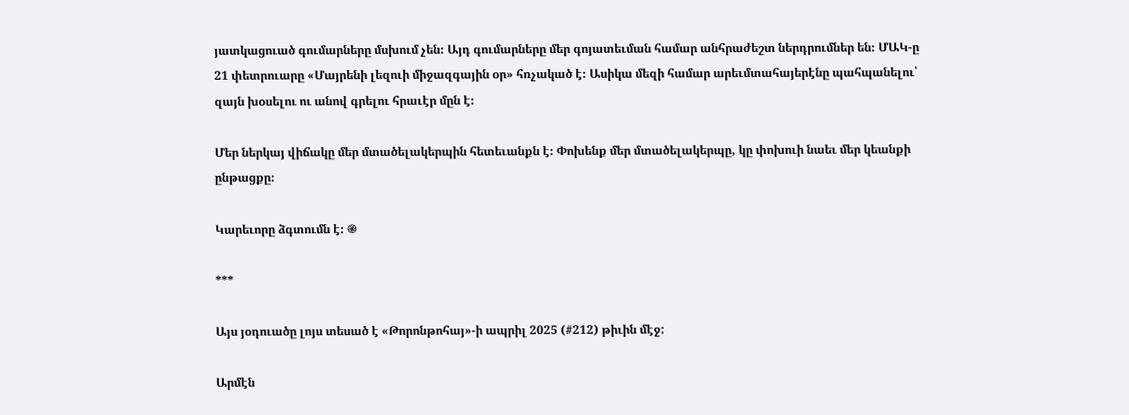յատկացուած գումարները մսխում չեն։ Այդ գումարները մեր գոյատեւման համար անհրաժեշտ ներդրումներ են։ ՄԱԿ-ը 21 փետրուարը «Մայրենի լեզուի միջազգային օր» հռչակած է։ Ասիկա մեզի համար արեւմտահայերէնը պահպանելու՝ զայն խօսելու ու անով գրելու հրաւէր մըն է։

Մեր ներկայ վիճակը մեր մտածելակերպին հետեւանքն է։ Փոխենք մեր մտածելակերպը, կը փոխուի նաեւ մեր կեանքի ընթացքը։

Կարեւորը ձգտումն է։ ֎

***

Այս յօդուածը լոյս տեսած է «Թորոնթոհայ»-ի ապրիլ 2025 (#212) թիւին մէջ:

Արմէն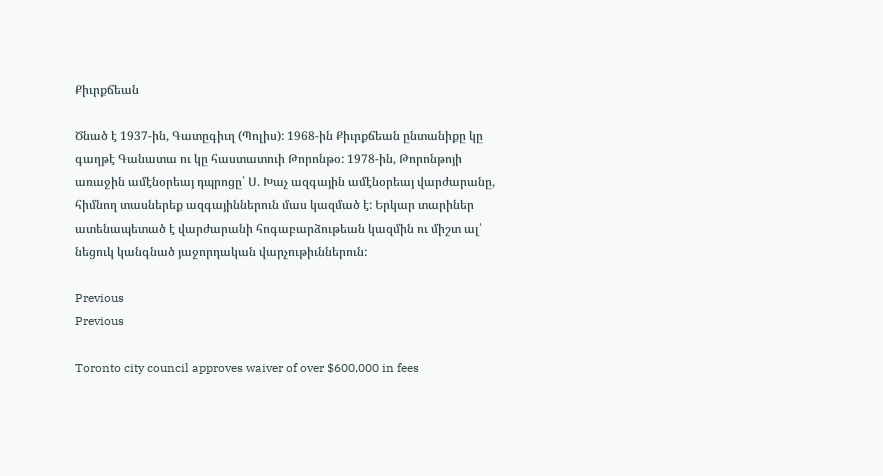Քիւրքճեան

Ծնած է 1937-ին, Գատըգիւղ (Պոլիս): 1968-ին Քիւրքճեան ընտանիքը կը գաղթէ Գանատա ու կը հաստատուի Թորոնթօ: 1978-ին, Թորոնթոյի առաջին ամէնօրեայ դպրոցը՝ Ս. Խաչ ազգային ամէնօրեայ վարժարանը, հիմնող տասներեք ազգայիններուն մաս կազմած է: Երկար տարիներ ատենապետած է վարժարանի հոգաբարձութեան կազմին ու միշտ ալ՝ նեցուկ կանգնած յաջորդական վարչութիւններուն:

Previous
Previous

Toronto city council approves waiver of over $600,000 in fees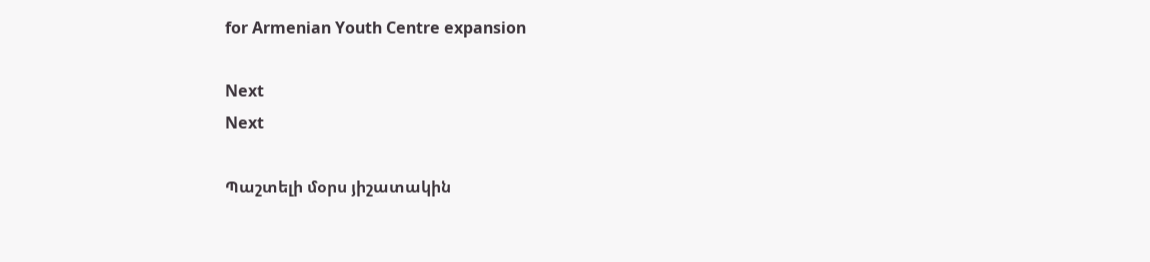for Armenian Youth Centre expansion

Next
Next

Պաշտելի մօրս յիշատակին